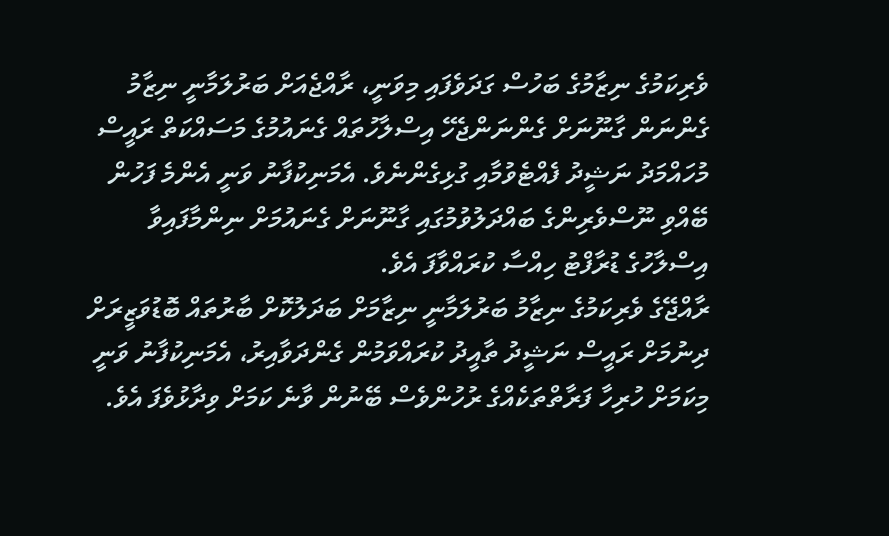ވެރިކަމުގެ ނިޒާމުގެ ބަހުސް ގަދަވެފައި މިވަނީ، ރާއްޖެއަށް ބަރުލަމާނީ ނިޒާމު ގެންނަން ގާނޫނަށް ގެންނަންޖެހޭ އިސްލާހުތައް ގެނައުމުގެ މަސައްކަތް ރައީސް މުހައްމަދު ނަޝީދު ފެއްޓެވުމާއި ގުޅިގެންނެވެ. އެމަނިކުފާނު ވަނީ އެންމެ ފަހުން ބޭއްވި ނޫސްވެރިންގެ ބައްދަލުވުމުގައި ގާނޫނަށް ގެނައުމަށް ނިންމާފައިވާ އިސްލާހުގެ ޑުރާފްޓު ހިއްސާ ކުރައްވާފަ އެވެ.
ރާއްޖޭގެ ވެރިކަމުގެ ނިޒާމު ބަރުލަމާނީ ނިޒާމަށް ބަދަލުކޮށް ބާރުތައް ބޮޑުވަޒީރަށް ދިނުމަށް ރައީސް ނަޝީދު ތާއީދު ކުރައްވަމުން ގެންދަވާއިރު، އެމަނިކުފާނު ވަނީ މިކަމަށް ހުރިހާ ފަރާތްތަކެއްގެ ރުހުންވެސް ބޭނުން ވާނެ ކަމަށް ވިދާޅުވެފަ އެވެ.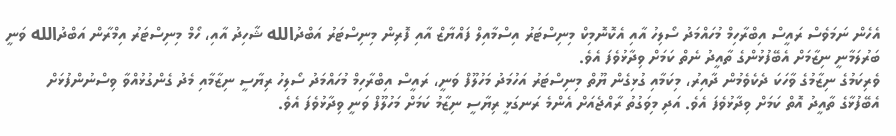އެހެން ނަމަވެސް ރައީސް އިބްރާހިމް މުހައްމަދު ސޯލިހު އާއި އެކޮނޮމިކް މިނިސްޓަރު އިސްމާއިލް ފައްޔާޒް އާއި ފޮރިން މިނިސްޓަރު އަބްދުالله ޝާހިދު އާއި، ހޯމް މިނިސްޓަރު އިމްރާން އަބްދުالله ވަނީ ބަރުލަމާނީ ނިޒާމަށް އެބޭފުޅުންގެ ތާއީދު ނެތް ކަމަށް ވިދާޅުވެފަ އެވެ.
ވެރިކަމުގެ ނިޒާމުގެ ވާހަކަ ދެކެވެމުން ދާއިރު، މިކަމާއި ގުޅިގެން ޔޫތް މިނިސްޓަރު އަހުމަދު މަހުލޫފް ވަނީ، ރައީސް އިބްރާހިމް މުހައްމަދު ސޯލިހު ރިޔާސީ ނިޒާމާއި މެދު ގެންގުޅުއްވާ ވިސްނުންފުޅަށް އެބޭފުޅާގެ ތާއީދު އޮތް ކަމަށް ވިދާޅުވެފަ އެވެ. އަދި މިވަގުތު ރާއްޖެއަށް އެންމެ ރަނގަޅީ ރިޔާސީ ނިޒާމު ކަމަށް މަހުލޫފް ވަނީ ވިދާޅުވެފަ އެވެ.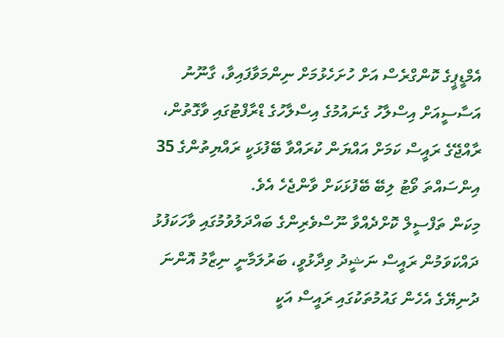އެމްޑީޕީގެ ކޮންގްރެސް އަށް ހުށަހެޅުމަށް ނިންމަވާފައިވާ، ގާނޫނު އަސާސީއަށް އިސްލާހު ގެނައުމުގެ އިސްލާހުގެ ޑްރާފްޓުގައި ވާގޮތުން، ރާއްޖޭގެ ރައީސް ކަމަށް އައްޔަން ކުރައްވާ ބޭފުޅަކީ ރައްޔިތުންގެ 35 އިންސައްތަ ވޯޓު ލިބޭ ބޭފުޅަކަށް ވާންޖެހެ އެވެ.
މިކަން ތަފްސީލް ކޮށްދެއްވާ ނޫސްވެރިންގެ ބައްދަލުވުމުގައި ވާހަކަފުޅު ދައްކަވަމުން ރައީސް ނަޝީދު ވިދާޅުވީ، ބަރުލަމާނީ ނިޒާމު އޮންނަ ދުނިޔޭގެ އެހެން ގައުމުތަކުގައި ރައީސް އަކީ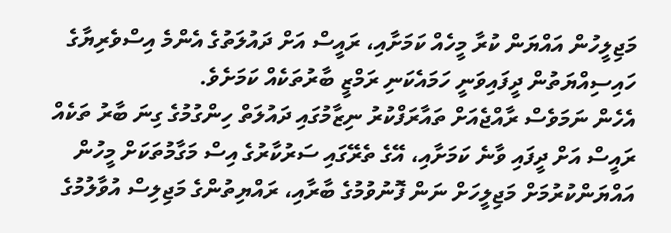މަޖިލީހުން އައްޔަން ކުރާ މީހެއް ކަމަށާއި، ރައީސް އަށް ދައުލަތުގެ އެންމެ އިސްވެރިޔާގެ ހައިސިއްޔަތުން ދީފައިވަނީ ހަމައެކަނި ރަމްޒީ ބާރުތަކެއް ކަމަށެވެ.
އެހެން ނަމަވެސް ރާއްޖެއަށް ތައާރަފްކުރު ނިޒާމުގައި ދައުލަތް ހިންގުމުގެ ގިނަ ބާރު ތަކެއް ރައީސް އަށް ދީފައި ވާނެ ކަމަށާއި، އޭގެ ތެރޭގައި ސަރުކާރުގެ އިސް މަގާމުތަކަށް މީހުން އައްޔަންކުރުމަށް މަޖިލީހަށް ނަން ފޮނުވުމުގެ ބާރާއި، ރައްޔިތުންގެ މަޖިލިސް އުވާލުމުގެ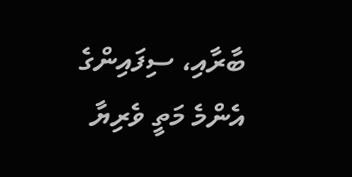ބާރާއި، ސިފައިންގެ އެންމެ މަތީ ވެރިޔާ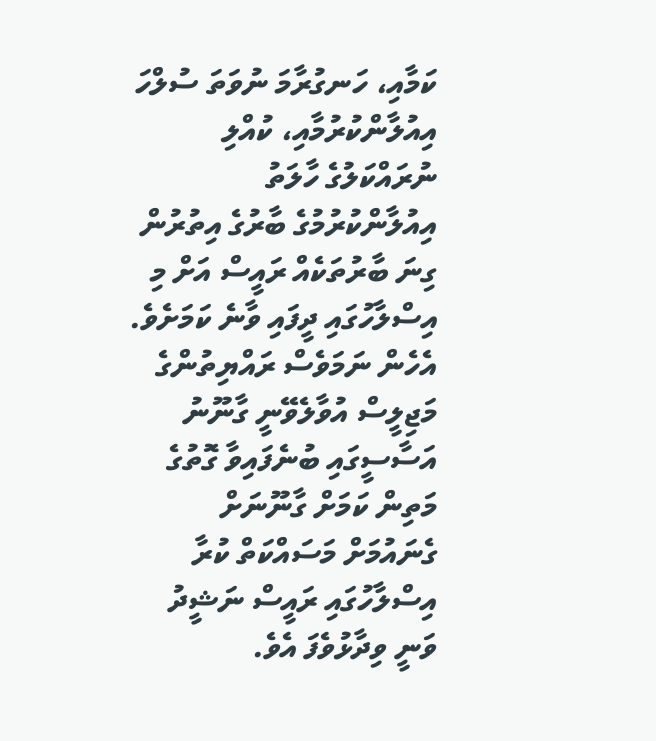ކަމާއި، ހަނގުރާމަ ނުވަތަ ސުލްހަ އިއުލާންކުރުމާއި، ކުއްލި ނުރައްކަލުގެ ހާލަތު އިއުލާންކުރުމުގެ ބާރުގެ އިތުރުން ގިނަ ބާރުތަކެއް ރައީސް އަށް މި އިސްލާހުގައި ދީފައި ވާނެ ކަމަށެވެ.
އެހެން ނަމަވެސް ރައްޔިތުންގެ މަޖިލީސް އުވާލެވޭނީ ގާނޫނު އަސާސީގައި ބުނެފައިވާ ގޮތުގެ މަތިން ކަމަށް ގާނޫނަށް ގެނައުމަށް މަސައްކަތް ކުރާ އިސްލާހުގައި ރައީސް ނަޝީދު ވަނީ ވިދާޅުވެފަ އެވެ.